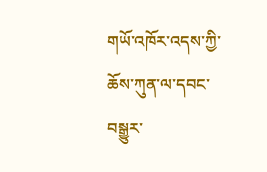གཡོ་འཁོར་འདས་ཀྱི་ཆོས་ཀུན་ལ་དབང་བསྒྱུར་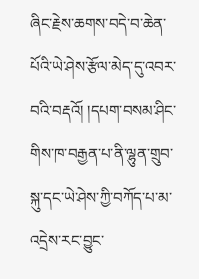ཞིང་རྗེས་ཆགས་བདེ་བ་ཆེན་པོའི་ཡེ་ཤེས་རྩོལ་མེད་དུ་འབར་བའི་བརྡའོ། །དཔག་བསམ་ཤིང་གིས་ཁ་བརྒྱན་པ་ནི་ལྷུན་གྲུབ་སྐུ་དང་ཡེ་ཤེས་ཀྱི་བཀོད་པ་མ་འདྲེས་རང་བྱུང་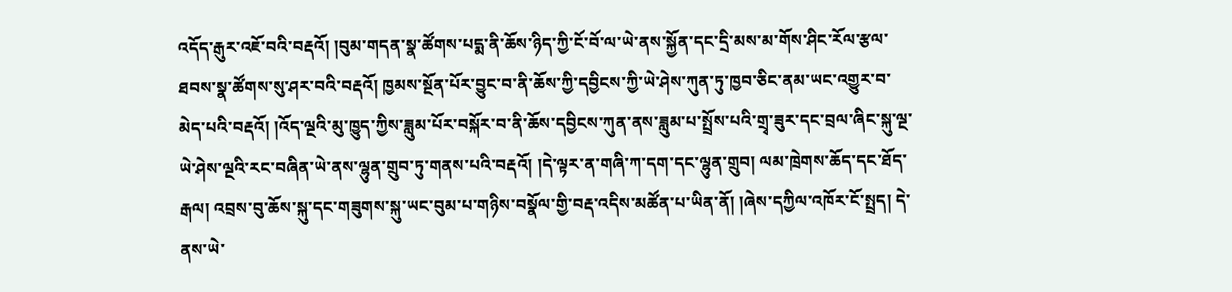འདོད་རྒུར་འཇོ་བའི་བརྡའོ། །བུམ་གདན་སྣ་ཚོགས་པདྨ་ནི་ཆོས་ཉིད་ཀྱི་ངོ་བོ་ལ་ཡེ་ནས་སྐྱོན་དང་དྲི་མས་མ་གོས་ཤིང་རོལ་རྩལ་ཐབས་སྣ་ཚོགས་སུ་ཤར་བའི་བརྡའོ། ཁྱམས་སྔོན་པོར་བྱུང་བ་ནི་ཆོས་ཀྱི་དབྱིངས་ཀྱི་ཡེ་ཤེས་ཀུན་ཏུ་ཁྱབ་ཅིང་ནམ་ཡང་འགྱུར་བ་མེད་པའི་བརྡའོ། །འོད་ལྔའི་མུ་ཁྱུད་ཀྱིས་ཟླུམ་པོར་བསྐོར་བ་ནི་ཆོས་དབྱིངས་ཀུན་ནས་ཟླུམ་པ་སྤྲོས་པའི་གྲྭ་ཟུར་དང་བྲལ་ཞིང་སྐུ་ལྔ་ཡེ་ཤེས་ལྔའི་རང་བཞིན་ཡེ་ནས་ལྷུན་གྲུབ་ཏུ་གནས་པའི་བརྡའོ། །དེ་ལྟར་ན་གཞི་ཀ་དག་དང་ལྷུན་གྲུབ། ལམ་ཁྲེགས་ཆོད་དང་ཐོད་རྒལ། འབྲས་བུ་ཆོས་སྐུ་དང་གཟུགས་སྐུ་ཡང་བུམ་པ་གཉིས་བསྣོལ་གྱི་བརྡ་འདིས་མཚོན་པ་ཡིན་ནོ། །ཞེས་དཀྱིལ་འཁོར་ངོ་སྤྲད། དེ་ནས་ཡེ་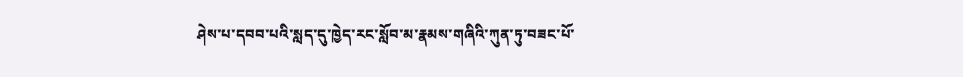ཤེས་པ་དབབ་པའི་སླད་དུ་ཁྱེད་རང་སློབ་མ་རྣམས་གཞིའི་ཀུན་ཏུ་བཟང་པོ་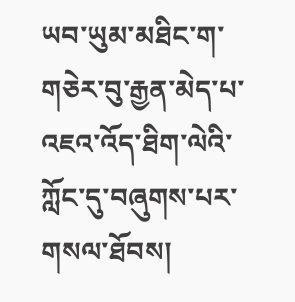ཡབ་ཡུམ་མཐིང་ག་གཅེར་བུ་རྒྱན་མེད་པ་འཇའ་འོད་ཐིག་ལེའི་ཀློང་དུ་བཞུགས་པར་གསལ་ཐོབས།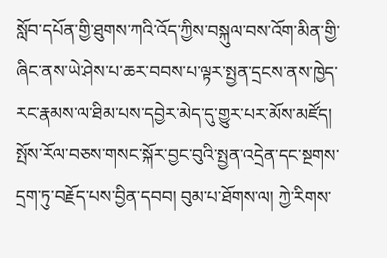སློབ་དཔོན་གྱི་ཐུགས་ཀའི་འོད་ཀྱིས་བསྐུལ་བས་འོག་མིན་གྱི་ཞིང་ནས་ཡེ་ཤེས་པ་ཆར་བབས་པ་ལྟར་སྤྱན་དྲངས་ནས་ཁྱེད་རང་རྣམས་ལ་ཐིམ་པས་དབྱེར་མེད་དུ་གྱུར་པར་མོས་མཛོད། སྤོས་རོལ་བཅས་གསང་སྐོར་བྱང་བུའི་སྤྱན་འདྲེན་དང་སྔགས་དྲག་ཏུ་བརྗོད་པས་བྱིན་དབབ། བུམ་པ་ཐོགས་ལ། ཀྱེ་རིགས་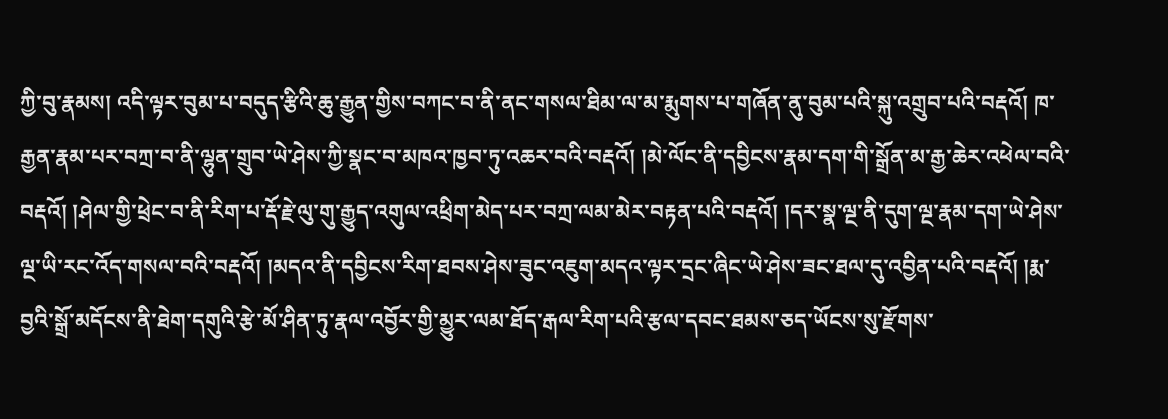ཀྱི་བུ་རྣམས། འདི་ལྟར་བུམ་པ་བདུད་རྩིའི་ཆུ་རྒྱུན་གྱིས་བཀང་བ་ནི་ནང་གསལ་ཐིམ་ལ་མ་རྨུགས་པ་གཞོན་ནུ་བུམ་པའི་སྐུ་འགྲུབ་པའི་བརྡའོ། ཁ་རྒྱན་རྣམ་པར་བཀྲ་བ་ནི་ལྷུན་གྲུབ་ཡེ་ཤེས་ཀྱི་སྣང་བ་མཁའ་ཁྱབ་ཏུ་འཆར་བའི་བརྡའོ། །མེ་ལོང་ནི་དབྱིངས་རྣམ་དག་གི་སྒྲོན་མ་རྒྱ་ཆེར་འཕེལ་བའི་བརྡའོ། །ཤེལ་གྱི་ཕྲེང་བ་ནི་རིག་པ་རྡོ་རྗེ་ལུ་གུ་རྒྱུད་འགུལ་འཕྲིག་མེད་པར་བཀྲ་ལམ་མེར་བརྟན་པའི་བརྡའོ། །དར་སྣ་ལྔ་ནི་དུག་ལྔ་རྣམ་དག་ཡེ་ཤེས་ལྔ་ཡི་རང་འོད་གསལ་བའི་བརྡའོ། །མདའ་ནི་དབྱིངས་རིག་ཐབས་ཤེས་ཟུང་འཇུག་མདའ་ལྟར་དྲང་ཞིང་ཡེ་ཤེས་ཟང་ཐལ་དུ་འབྱིན་པའི་བརྡའོ། །རྨ་བྱའི་སྒྲོ་མདོངས་ནི་ཐེག་དགུའི་རྩེ་མོ་ཤིན་ཏུ་རྣལ་འབྱོར་གྱི་མྱུར་ལམ་ཐོད་རྒལ་རིག་པའི་རྩལ་དབང་ཐམས་ཅད་ཡོངས་སུ་རྫོགས་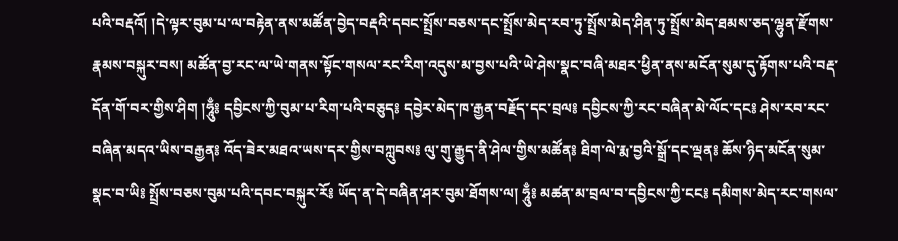པའི་བརྡའོ། །དེ་ལྟར་བུམ་པ་ལ་བརྟེན་ནས་མཚོན་བྱེད་བརྡའི་དབང་སྤྲོས་བཅས་དང་སྤྲོས་མེད་རབ་ཏུ་སྤྲོས་མེད་ཤིན་ཏུ་སྤྲོས་མེད་ཐམས་ཅད་ལྷུན་རྫོགས་རྣམས་བསྐུར་བས། མཚོན་བྱ་རང་ལ་ཡེ་གནས་སྟོང་གསལ་རང་རིག་འདུས་མ་བྱས་པའི་ཡེ་ཤེས་སྣང་བཞི་མཐར་ཕྱིན་ནས་མངོན་སུམ་དུ་རྟོགས་པའི་བརྡ་དོན་གོ་བར་གྱིས་ཤིག །ཧཱུྃ༔ དབྱིངས་ཀྱི་བུམ་པ་རིག་པའི་བཅུད༔ དབྱེར་མེད་ཁ་རྒྱན་བརྗོད་དང་བྲལ༔ དབྱིངས་ཀྱི་རང་བཞིན་མེ་ལོང་དང༔ ཤེས་རབ་རང་བཞིན་མདའ་ཡིས་བརྒྱན༔ འོད་ཟེར་མཐའ་ཡས་དར་གྱིས་བཀླུབས༔ ལུ་གུ་རྒྱུད་ནི་ཤེལ་གྱིས་མཚོན༔ ཐིག་ལེ་རྨ་བྱའི་སྒྲོ་དང་ལྡན༔ ཆོས་ཉིད་མངོན་སུམ་སྣང་བ་ཡི༔ སྤྲོས་བཅས་བུམ་པའི་དབང་བསྐུར་རོ༔ ཡོད་ན་དེ་བཞིན་ཤར་བུམ་ཐོགས་ལ། ཧཱུྃ༔ མཚན་མ་བྲལ་བ་དབྱིངས་ཀྱི་ངང༔ དམིགས་མེད་རང་གསལ་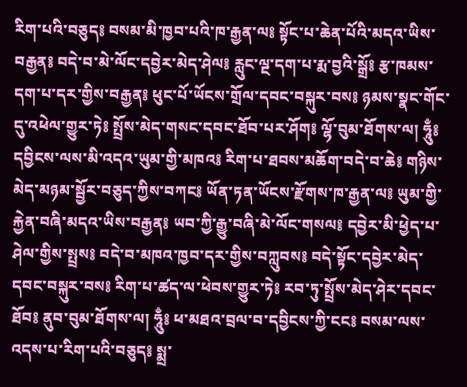རིག་པའི་བཅུད༔ བསམ་མི་ཁྱབ་པའི་ཁ་རྒྱན་ལ༔ སྟོང་པ་ཆེན་པོའི་མདའ་ཡིས་བརྒྱན༔ བདེ་བ་མེ་ལོང་དབྱེར་མེད་ཤེལ༔ རླུང་ལྔ་དག་པ་རྨ་བྱའི་སྒྲོ༔ རྩ་ཁམས་དག་པ་དར་གྱིས་བརྒྱན༔ ཕུང་པོ་ཡོངས་གྲོལ་དབང་བསྐུར་བས༔ ཉམས་སྣང་གོང་དུ་འཕེལ་གྱུར་ཏེ༔ སྤྲོས་མེད་གསང་དབང་ཐོབ་པར་ཤོག༔ ལྷོ་བུམ་ཐོགས་ལ། ཧཱུྃ༔ དབྱིངས་ལས་མི་འདའ་ཡུམ་གྱི་མཁའ༔ རིག་པ་ཐབས་མཆོག་བདེ་བ་ཆེ༔ གཉིས་མེད་མཉམ་སྦྱོར་བཅུད་ཀྱིས་བཀང༔ ཡོན་ཏན་ཡོངས་རྫོགས་ཁ་རྒྱན་ལ༔ ཡུམ་གྱི་རྐྱེན་བཞི་མདའ་ཡིས་བརྒྱན༔ ཡབ་ཀྱི་རྒྱུ་བཞི་མེ་ལོང་གསལ༔ དབྱེར་མི་ཕྱེད་པ་ཤེལ་གྱིས་སྤྲས༔ བདེ་བ་མཁའ་ཁྱབ་དར་གྱིས་བཀླུབས༔ བདེ་སྟོང་དབྱེར་མེད་དབང་བསྐུར་བས༔ རིག་པ་ཚད་ལ་ཕེབས་གྱུར་ཏེ༔ རབ་ཏུ་སྤྲོས་མེད་ཤེར་དབང་ཐོབ༔ ནུབ་བུམ་ཐོགས་ལ། ཧཱུྃ༔ ཕ་མཐའ་བྲལ་བ་དབྱིངས་ཀྱི་ངང༔ བསམ་ལས་འདས་པ་རིག་པའི་བཅུད༔ སྨྲ་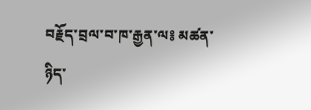བརྗོད་བྲལ་བ་ཁ་རྒྱན་ལ༔ མཚན་ཉིད་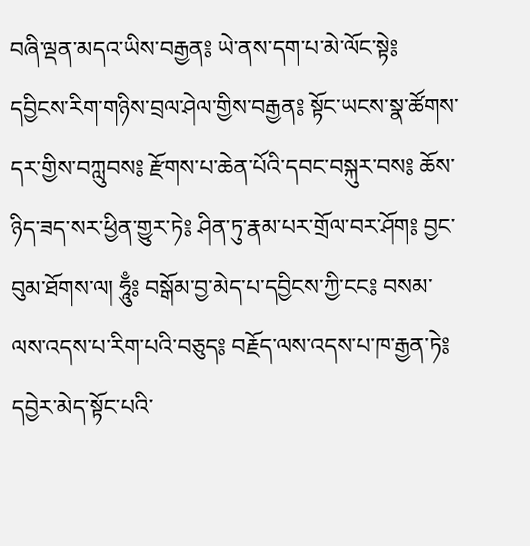བཞི་ལྡན་མདའ་ཡིས་བརྒྱན༔ ཡེ་ནས་དག་པ་མེ་ལོང་སྟེ༔ དབྱིངས་རིག་གཉིས་བྲལ་ཤེལ་གྱིས་བརྒྱན༔ སྟོང་ཡངས་སྣ་ཚོགས་དར་གྱིས་བཀླུབས༔ རྫོགས་པ་ཆེན་པོའི་དབང་བསྐུར་བས༔ ཆོས་ཉིད་ཟད་སར་ཕྱིན་གྱུར་ཏེ༔ ཤིན་ཏུ་རྣམ་པར་གྲོལ་བར་ཤོག༔ བྱང་བུམ་ཐོགས་ལ། ཧཱུྃ༔ བསྒོམ་བྱ་མེད་པ་དབྱིངས་ཀྱི་ངང༔ བསམ་ལས་འདས་པ་རིག་པའི་བཅུད༔ བརྗོད་ལས་འདས་པ་ཁ་རྒྱན་ཏེ༔ དབྱེར་མེད་སྟོང་པའི་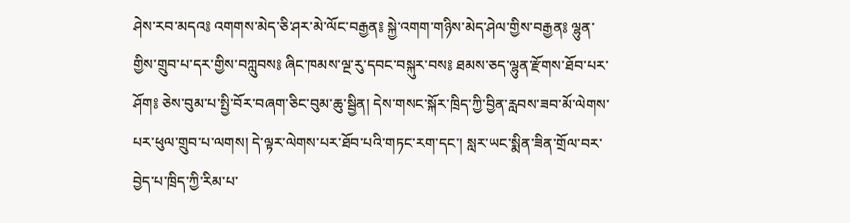ཤེས་རབ་མདའ༔ འགགས་མེད་ཅི་ཤར་མེ་ལོང་བརྒྱན༔ སྐྱེ་འགག་གཉིས་མེད་ཤེལ་གྱིས་བརྒྱན༔ ལྷུན་གྱིས་གྲུབ་པ་དར་གྱིས་བཀླུབས༔ ཞིང་ཁམས་ལྔ་རུ་དབང་བསྐུར་བས༔ ཐམས་ཅད་ལྷུན་རྫོགས་ཐོབ་པར་ཤོག༔ ཅེས་བུམ་པ་སྤྱི་བོར་བཞག་ཅིང་བུམ་ཆུ་སྦྱིན། དེས་གསང་སྐོར་ཁྲིད་ཀྱི་བྱིན་རླབས་ཟབ་མོ་ལེགས་པར་ཕུལ་གྲུབ་པ་ལགས། དེ་ལྟར་ལེགས་པར་ཐོབ་པའི་གཏང་རག་དང་། སླར་ཡང་སྨིན་ཟིན་གྲོལ་བར་བྱེད་པ་ཁྲིད་ཀྱི་རིམ་པ་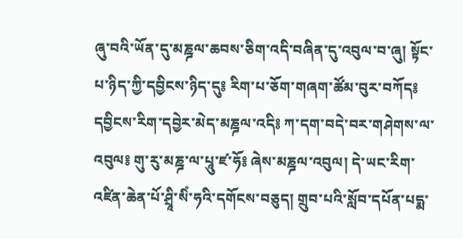ཞུ་བའི་ཡོན་དུ་མཎྜལ་ཆབས་ཅིག་འདི་བཞིན་དུ་འབུལ་བ་ཞུ། སྟོང་པ་ཉིད་ཀྱི་དབྱིངས་ཉིད་དུ༔ རིག་པ་ཅོག་གཞག་ཚོམ་བུར་བཀོད༔ དབྱིངས་རིག་དབྱེར་མེད་མཎྜལ་འདི༔ ཀ་དག་བདེ་བར་གཤེགས་ལ་འབུལ༔ གུ་རུ་མཎྜ་ལ་པཱུ་ཛ་ཧོ༔ ཞེས་མཎྜལ་འབུལ། དེ་ཡང་རིག་འཛིན་ཆེན་པོ་ཤྲཱི་སིཾ་ཧའི་དགོངས་བཅུད། གྲུབ་པའི་སློབ་དཔོན་པདྨ་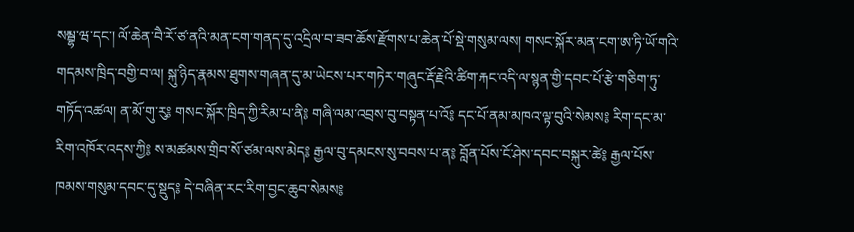སམྦྷ་ཝ་དང་། ལོ་ཆེན་བཻ་རོ་ཙ་ནའི་མན་ངག་གནད་དུ་འདྲིལ་བ་ཟབ་ཆོས་རྫོགས་པ་ཆེན་པོ་སྡེ་གསུམ་ལས། གསང་སྐོར་མན་ངག་ཨ་ཏི་ཡོ་གའི་གདམས་ཁྲིད་བགྱི་བ་ལ། སྐུ་ཉིད་རྣམས་ཐུགས་གཞན་དུ་མ་ཡེངས་པར་གཏེར་གཞུང་རྡོ་རྗེའི་ཚིག་རྐང་འདི་ལ་སྙན་གྱི་དབང་པོ་རྩེ་གཅིག་ཏུ་གཏོད་འཚལ། ན་མོ་གུ་རུ༔ གསང་སྐོར་ཁྲིད་ཀྱི་རིམ་པ་ནི༔ གཞི་ལམ་འབྲས་བུ་བསྟན་པ་འོ༔ དང་པོ་ནམ་མཁའ་ལྟ་བུའི་སེམས༔ རིག་དང་མ་རིག་འཁོར་འདས་ཀྱི༔ ས་མཚམས་གྲིབ་སོ་ཙམ་ལས་མེད༔ རྒྱལ་བུ་དམངས་སུ་བབས་པ་ན༔ བློན་པོས་ངོ་ཤེས་དབང་བསྐུར་ཚེ༔ རྒྱལ་པོས་ཁམས་གསུམ་དབང་དུ་སྡུད༔ དེ་བཞིན་རང་རིག་བྱང་ཆུབ་སེམས༔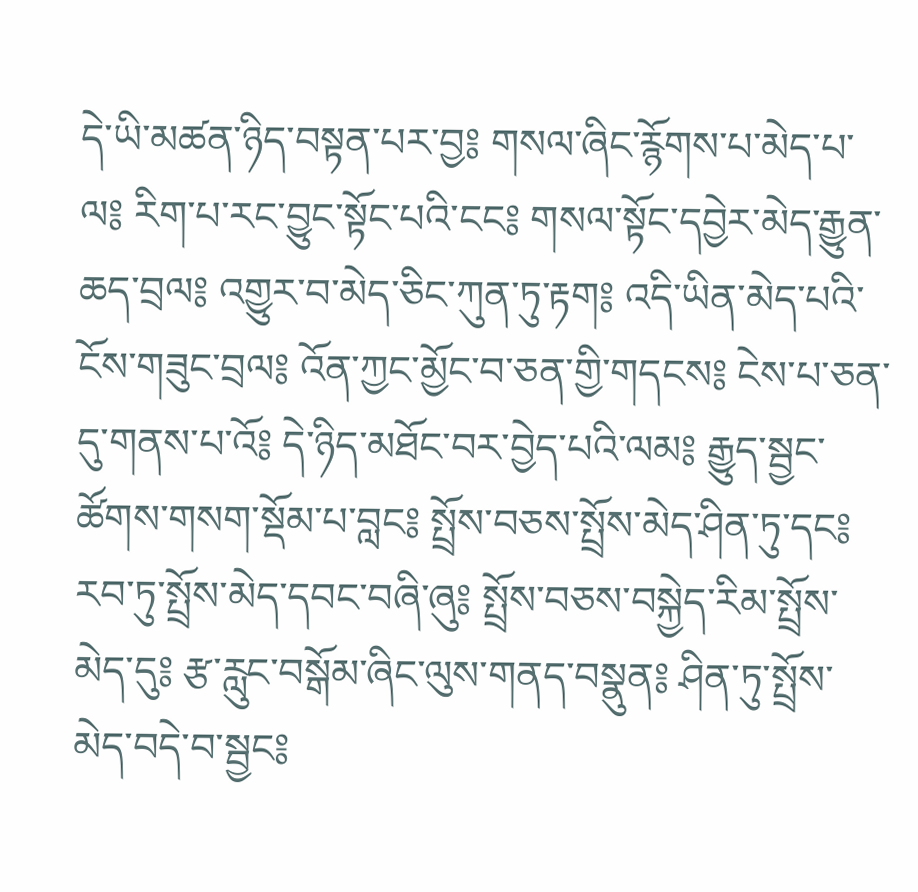དེ་ཡི་མཚན་ཉིད་བསྟན་པར་བྱ༔ གསལ་ཞིང་རྙོགས་པ་མེད་པ་ལ༔ རིག་པ་རང་བྱུང་སྟོང་པའི་ངང༔ གསལ་སྟོང་དབྱེར་མེད་རྒྱུན་ཆད་བྲལ༔ འགྱུར་བ་མེད་ཅིང་ཀུན་ཏུ་རྟག༔ འདི་ཡིན་མེད་པའི་ངོས་གཟུང་བྲལ༔ འོན་ཀྱང་མྱོང་བ་ཅན་གྱི་གདངས༔ ངེས་པ་ཅན་དུ་གནས་པ་འོ༔ དེ་ཉིད་མཐོང་བར་བྱེད་པའི་ལམ༔ རྒྱུད་སྦྱང་ཚོགས་གསག་སྡོམ་པ་བླང༔ སྤྲོས་བཅས་སྤྲོས་མེད་ཤིན་ཏུ་དང༔ རབ་ཏུ་སྤྲོས་མེད་དབང་བཞི་ཞུ༔ སྤྲོས་བཅས་བསྐྱེད་རིམ་སྤྲོས་མེད་དུ༔ རྩ་རླུང་བསྒོམ་ཞིང་ལུས་གནད་བསྣུན༔ ཤིན་ཏུ་སྤྲོས་མེད་བདེ་བ་སྦྱང༔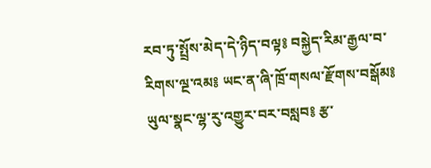རབ་ཏུ་སྤྲོས་མེད་དེ་ཉིད་བལྟ༔ བསྐྱེད་རིམ་རྒྱལ་བ་རིགས་ལྔ་འམ༔ ཡང་ན་ཞི་ཁྲོ་གསལ་རྫོགས་བསྒོམ༔ ཡུལ་སྣང་ལྷ་རུ་འགྱུར་བར་བསླབ༔ རྩ་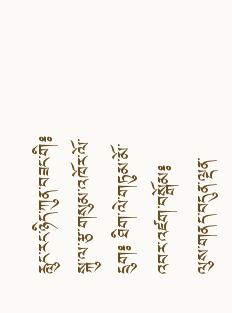རླུང་རང་ཉིད་ཀུན་བཟང་གི༔ སྐུ་ལ་རྩ་གསུམ་འཁོར་ལོ་དྲུག༔ ཐིག་ལེ་གཏུམ་མོ་འབར་འཛག་བསྒོམ༔ ལུས་གནད་བདུན་ལྡན་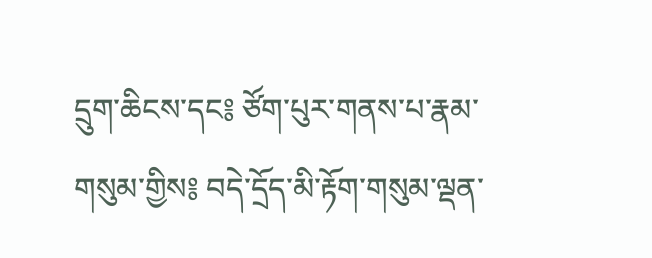དྲུག་ཆིངས་དང༔ ཙོག་པུར་གནས་པ་རྣམ་གསུམ་གྱིས༔ བདེ་དྲོད་མི་རྟོག་གསུམ་ལྡན་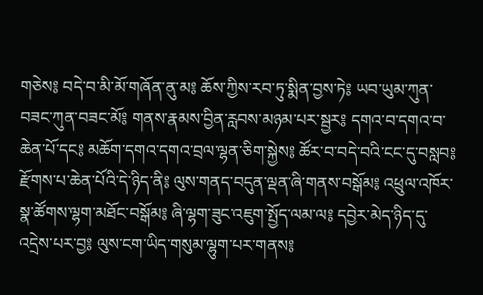གཅེས༔ བདེ་བ་མི་མོ་གཞོན་ནུ་མ༔ ཆོས་ཀྱིས་རབ་ཏུ་སྨིན་བྱས་ཏེ༔ ཡབ་ཡུམ་ཀུན་བཟང་ཀུན་བཟང་མོ༔ གནས་རྣམས་བྱིན་རླབས་མཉམ་པར་སྦྱར༔ དགའ་བ་དགའ་བ་ཆེན་པོ་དང༔ མཆོག་དགའ་དགའ་བྲལ་ལྷན་ཅིག་སྐྱེས༔ ཚོར་བ་བདེ་བའི་ངང་དུ་བསླབ༔ རྫོགས་པ་ཆེན་པོའི་དེ་ཉིད་ནི༔ ལུས་གནད་བདུན་ལྡན་ཞི་གནས་བསྒོམ༔ འཕྲུལ་འཁོར་སྣ་ཚོགས་ལྷག་མཐོང་བསྒོམ༔ ཞི་ལྷག་ཟུང་འཇུག་སྤྱོད་ལམ་ལ༔ དབྱེར་མེད་ཉིད་དུ་འདྲེས་པར་བྱ༔ ལུས་ངག་ཡིད་གསུམ་ལྷུག་པར་གནས༔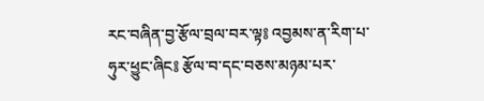རང་བཞིན་བྱ་རྩོལ་བྲལ་བར་ལྟ༔ འབྱམས་ན་རིག་པ་ཧུར་ཕྱུང་ཞིང༔ རྩོལ་བ་དང་བཅས་མཉམ་པར་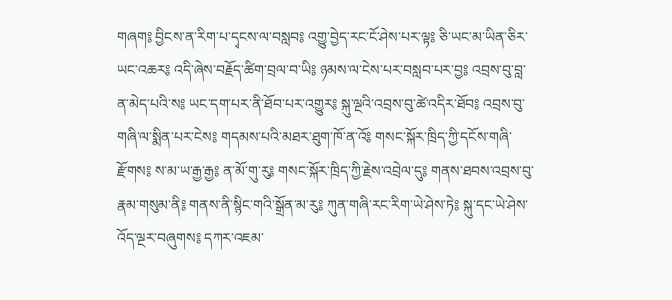གཞག༔ བྱིངས་ན་རིག་པ་དྭངས་ལ་བསླབ༔ འགྱུ་བྱེད་རང་ངོ་ཤེས་པར་ལྟ༔ ཅི་ཡང་མ་ཡིན་ཅིར་ཡང་འཆར༔ འདི་ཞེས་བརྗོད་ཚིག་བྲལ་བ་ཡི༔ ཉམས་ལ་ངེས་པར་བསླབ་པར་བྱ༔ འབྲས་བུ་བླ་ན་མེད་པའི་ས༔ ཡང་དག་པར་ནི་ཐོབ་པར་འགྱུར༔ སྐུ་ལྔའི་འབྲས་བུ་ཚེ་འདིར་ཐོབ༔ འབྲས་བུ་གཞི་ལ་སྨིན་པར་ངེས༔ གདམས་པའི་མཐར་ཐུག་ཁོ་ན་འོ༔ གསང་སྐོར་ཁྲིད་ཀྱི་དངོས་གཞི་རྫོགས༔ ས་མ་ཡ་རྒྱ་རྒྱ༔ ན་མོ་གུ་རུ༔ གསང་སྐོར་ཁྲིད་ཀྱི་རྗེས་འབྲེལ་དུ༔ གནས་ཐབས་འབྲས་བུ་རྣམ་གསུམ་ནི༔ གནས་ནི་སྙིང་གའི་སྒྲོན་མ་རུ༔ ཀུན་གཞི་རང་རིག་ཡེ་ཤེས་ཏེ༔ སྐུ་དང་ཡེ་ཤེས་འོད་ལྔར་བཞུགས༔ དཀར་འཇམ་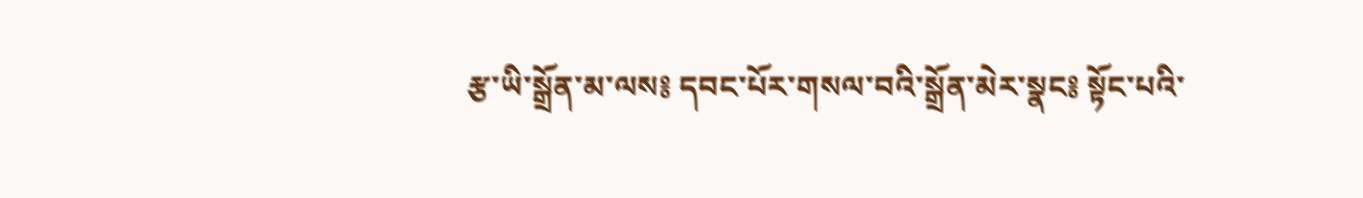རྩ་ཡི་སྒྲོན་མ་ལས༔ དབང་པོར་གསལ་བའི་སྒྲོན་མེར་སྣང༔ སྟོང་པའི་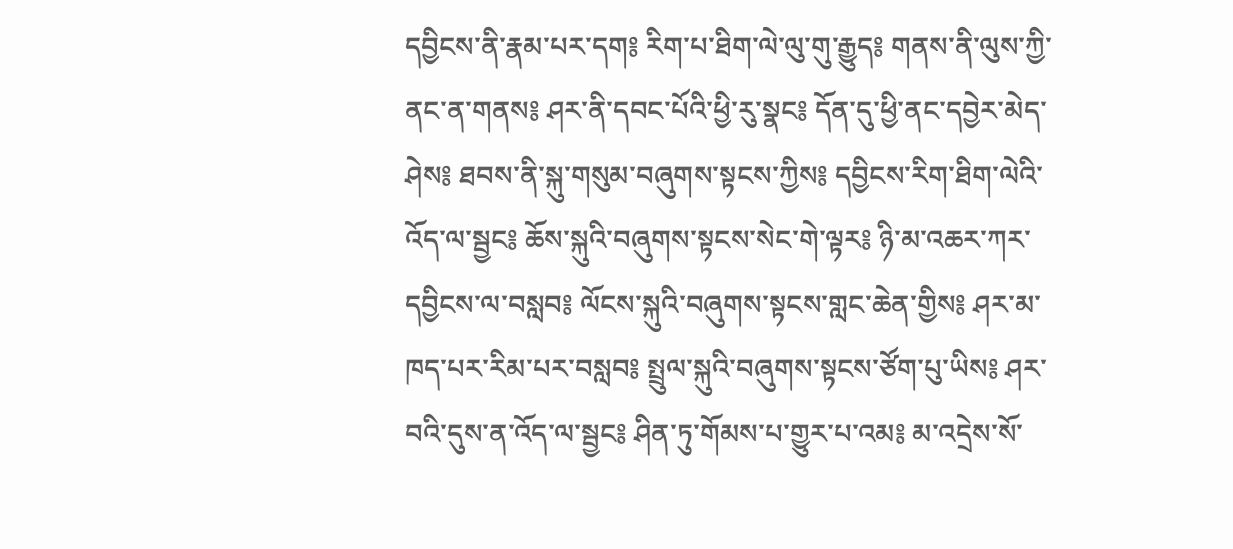དབྱིངས་ནི་རྣམ་པར་དག༔ རིག་པ་ཐིག་ལེ་ལུ་གུ་རྒྱུད༔ གནས་ནི་ལུས་ཀྱི་ནང་ན་གནས༔ ཤར་ནི་དབང་པོའི་ཕྱི་རུ་སྣང༔ དོན་དུ་ཕྱི་ནང་དབྱེར་མེད་ཤེས༔ ཐབས་ནི་སྐུ་གསུམ་བཞུགས་སྟངས་ཀྱིས༔ དབྱིངས་རིག་ཐིག་ལེའི་འོད་ལ་སྦྱང༔ ཆོས་སྐུའི་བཞུགས་སྟངས་སེང་གེ་ལྟར༔ ཉི་མ་འཆར་ཀར་དབྱིངས་ལ་བསླབ༔ ལོངས་སྐུའི་བཞུགས་སྟངས་གླང་ཆེན་གྱིས༔ ཤར་མ་ཁད་པར་རིམ་པར་བསླབ༔ སྤྲུལ་སྐུའི་བཞུགས་སྟངས་ཙོག་པུ་ཡིས༔ ཤར་བའི་དུས་ན་འོད་ལ་སྦྱང༔ ཤིན་ཏུ་གོམས་པ་གྱུར་པ་འམ༔ མ་འདྲེས་སོ་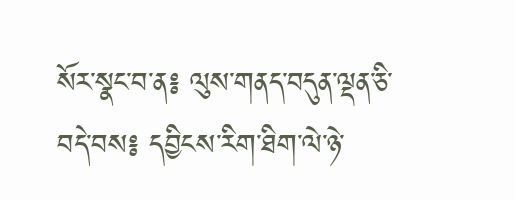སོར་སྣང་བ་ན༔ ལུས་གནད་བདུན་ལྡན་ཅི་བདེ་བས༔ དབྱིངས་རིག་ཐིག་ལེ་ཉེ་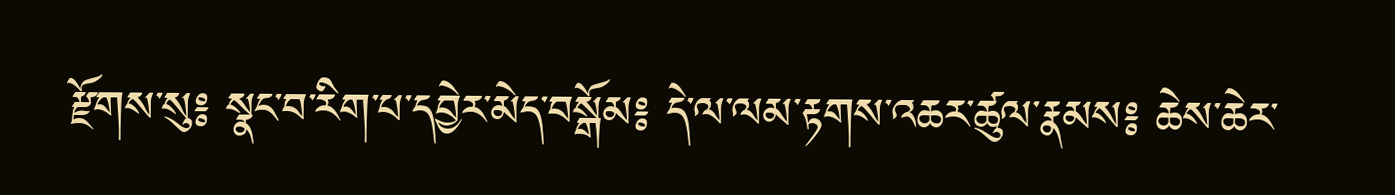རྫོགས་སུ༔ སྣང་བ་རིག་པ་དབྱེར་མེད་བསྒོམ༔ དེ་ལ་ལམ་རྟགས་འཆར་ཚུལ་རྣམས༔ ཆེས་ཆེར་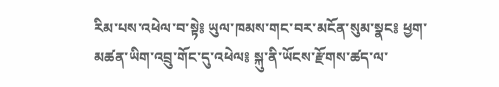རིམ་པས་འཕེལ་བ་སྟེ༔ ཡུལ་ཁམས་གང་བར་མངོན་སུམ་སྣང༔ ཕྱག་མཚན་ཡིག་འབྲུ་གོང་དུ་འཕེལ༔ སྐུ་ནི་ཡོངས་རྫོགས་ཚད་ལ་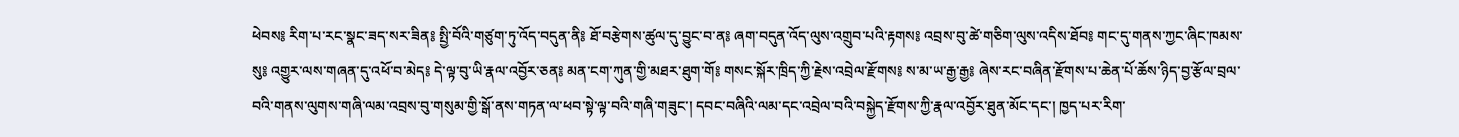ཕེབས༔ རིག་པ་རང་སྣང་ཟད་སར་ཟིན༔ སྤྱི་བོའི་གཙུག་ཏུ་འོད་བདུན་ནི༔ ཐོ་བརྩེགས་ཚུལ་དུ་བྱུང་བ་ན༔ ཞག་བདུན་འོད་ལུས་འགྲུབ་པའི་རྟགས༔ འབྲས་བུ་ཚེ་གཅིག་ལུས་འདིས་ཐོབ༔ གང་དུ་གནས་ཀྱང་ཞིང་ཁམས་སུ༔ འགྱུར་ལས་གཞན་དུ་འཕོ་བ་མེད༔ དེ་ལྟ་བུ་ཡི་རྣལ་འབྱོར་ཅན༔ མན་ངག་ཀུན་གྱི་མཐར་ཐུག་གོ༔ གསང་སྐོར་ཁྲིད་ཀྱི་རྗེས་འབྲེལ་རྫོགས༔ ས་མ་ཡ་རྒྱ་རྒྱ༔ ཞེས་རང་བཞིན་རྫོགས་པ་ཆེན་པོ་ཆོས་ཉིད་བྱ་རྩོལ་བྲལ་བའི་གནས་ལུགས་གཞི་ལམ་འབྲས་བུ་གསུམ་གྱི་སྒོ་ནས་གཏན་ལ་ཕབ་སྟེ་ལྟ་བའི་གཞི་གཟུང་། དབང་བཞིའི་ལམ་དང་འབྲེལ་བའི་བསྐྱེད་རྫོགས་ཀྱི་རྣལ་འབྱོར་ཐུན་མོང་དང་། ཁྱད་པར་རིག་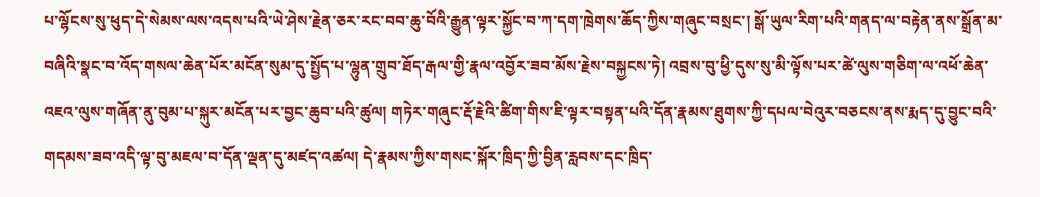པ་ལྷོངས་སུ་ཕུད་དེ་སེམས་ལས་འདས་པའི་ཡེ་ཤེས་རྗེན་ཅར་རང་བབ་ཆུ་བོའི་རྒྱུན་ལྟར་སྐྱོང་བ་ཀ་དག་ཁྲེགས་ཆོད་ཀྱིས་གཞུང་བསྲང་། སྒོ་ཡུལ་རིག་པའི་གནད་ལ་བརྟེན་ནས་སྒྲོན་མ་བཞིའི་སྣང་བ་འོད་གསལ་ཆེན་པོར་མངོན་སུམ་དུ་སྤྱོད་པ་ལྷུན་གྲུབ་ཐོད་རྒལ་གྱི་རྣལ་འབྱོར་ཟབ་མོས་རྗེས་བསྐྱངས་ཏེ། འབྲས་བུ་ཕྱི་དུས་སུ་མི་ལྟོས་པར་ཚེ་ལུས་གཅིག་ལ་འཕོ་ཆེན་འཇའ་ལུས་གཞོན་ནུ་བུམ་པ་སྐུར་མངོན་པར་བྱང་ཆུབ་པའི་ཚུལ། གཏེར་གཞུང་རྡོ་རྗེའི་ཚིག་གིས་ཇི་ལྟར་བསྟན་པའི་དོན་རྣམས་ཐུགས་ཀྱི་དཔལ་བེའུར་བཅངས་ནས་རྨད་དུ་བྱུང་བའི་གདམས་ཟབ་འདི་ལྟ་བུ་མཇལ་བ་དོན་ལྡན་དུ་མཛད་འཚལ། དེ་རྣམས་ཀྱིས་གསང་སྐོར་ཁྲིད་ཀྱི་བྱིན་རླབས་དང་ཁྲིད་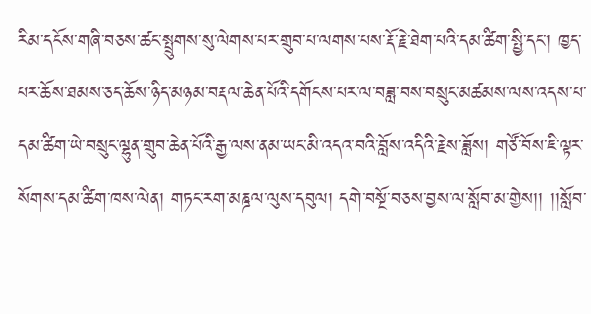རིམ་དངོས་གཞི་བཅས་ཚང་སྤྲུགས་སུ་ལེགས་པར་གྲུབ་པ་ལགས་པས་རྡོ་རྗེ་ཐེག་པའི་དམ་ཚིག་སྤྱི་དང་། ཁྱད་པར་ཆོས་ཐམས་ཅད་ཆོས་ཉིད་མཉམ་བརྡལ་ཆེན་པོའི་དགོངས་པར་ལ་བཟླ་བས་བསྲུང་མཚམས་ལས་འདས་པ་དམ་ཚིག་ཡེ་བསྲུང་ལྷུན་གྲུབ་ཆེན་པོའི་རྒྱ་ལས་ནམ་ཡང་མི་འདའ་བའི་བློས་འདིའི་རྗེས་ཟློས། གཙོ་བོས་ཇི་ལྟར་སོགས་དམ་ཚིག་ཁས་ལེན། གཏང་རག་མཎྜལ་ལུས་དབུལ། དགེ་བསྔོ་བཅས་བྱས་ལ་སློབ་མ་གྱེས།། །།སློབ་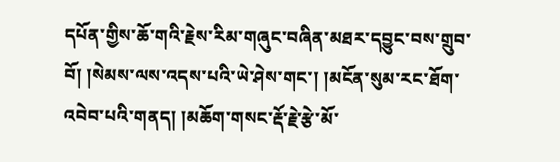དཔོན་གྱིས་ཆོ་གའི་རྗེས་རིམ་གཞུང་བཞིན་མཐར་དབྱུང་བས་གྲུབ་བོ། །སེམས་ལས་འདས་པའི་ཡེ་ཤེས་གང་། །མངོན་སུམ་རང་ཐོག་འབེབ་པའི་གནད། །མཆོག་གསང་རྡོ་རྗེ་རྩེ་མོ་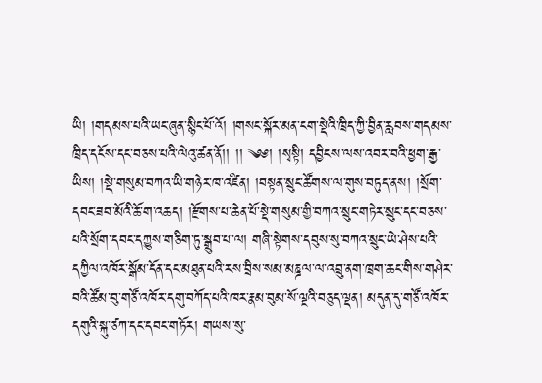ཡི། །གདམས་པའི་ཡང་ཞུན་སྙིང་པོ་འོ། །གསང་སྐོར་མན་ངག་སྡེའི་ཁྲིད་ཀྱི་བྱིན་རླབས་གདམས་ཁྲིད་དངོས་དང་བཅས་པའི་ལེའུ་ཚན་ནོ།། །། ༄༅། །སྭསྟི། དབྱིངས་ལས་འབར་བའི་ཕྱག་རྒྱ་ཡིས། །སྡེ་གསུམ་བཀའ་ཡི་གཉེར་ཁ་འཛིན། །བསྟན་སྲུང་ཚོགས་ལ་གུས་བཏུད་ནས། །སྲོག་དབང་ཟབ་མོའི་ཆོ་ག་འཆད། །རྫོགས་པ་ཆེན་པོ་སྡེ་གསུམ་གྱི་བཀའ་སྲུང་གཏེར་སྲུང་དང་བཅས་པའི་སྲོག་དབང་དཀྱུས་གཅིག་ཏུ་སྒྲུབ་པ་ལ། གཞི་སྟེགས་དབུས་སུ་བཀའ་སྲུང་ཡེ་ཤེས་པའི་དཀྱིལ་འཁོར་སྒོམ་དོན་དང་མཐུན་པའི་རས་བྲིས་སམ་མཎྜལ་ལ་འབྲུ་ནག་ཁྲག་ཆང་གིས་གཤེར་བའི་ཚོམ་བུ་གཙོ་འཁོར་དགུ་བཀོད་པའི་ཁར་རྣམ་བུམ་སོ་ལྔའི་བཅུད་ལྡན། མདུན་དུ་གཙོ་འཁོར་དགུའི་སྐུ་ཙཀ་དང་དབང་གཏོར། གཡས་སུ་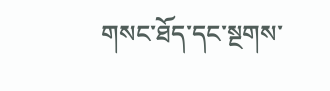གསང་ཐོད་དང་སྔགས་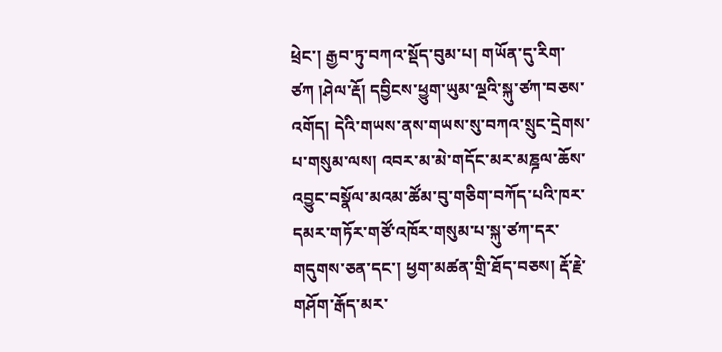ཕྲེང་། རྒྱབ་ཏུ་བཀའ་སྡོད་བུམ་པ། གཡོན་དུ་རིག་ཙཀ །ཤེལ་རྡོ། དབྱིངས་ཕྱུག་ཡུམ་ལྔའི་སྐུ་ཙཀ་བཅས་འགོད། དེའི་གཡས་ནས་གཡས་སུ་བཀའ་སྲུང་དྲེགས་པ་གསུམ་ལས། འབར་མ་མེ་གདོང་མར་མཎྜལ་ཆོས་འབྱུང་བསྣོལ་མའམ་ཚོམ་བུ་གཅིག་བཀོད་པའི་ཁར་དམར་གཏོར་གཙོ་འཁོར་གསུམ་པ་སྐུ་ཙཀ་དར་གདུགས་ཅན་དང་། ཕྱག་མཚན་གྲི་ཐོད་བཅས། རྡོ་རྗེ་གཤོག་རྒོད་མར་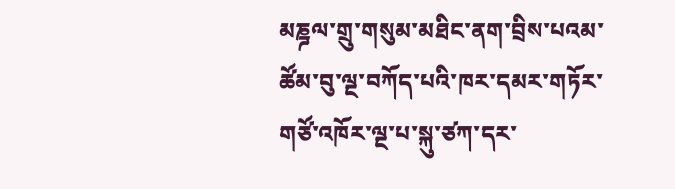མཎྜལ་གྲུ་གསུམ་མཐིང་ནག་བྲིས་པའམ་ཚོམ་བུ་ལྔ་བཀོད་པའི་ཁར་དམར་གཏོར་གཙོ་འཁོར་ལྔ་པ་སྐུ་ཙཀ་དར་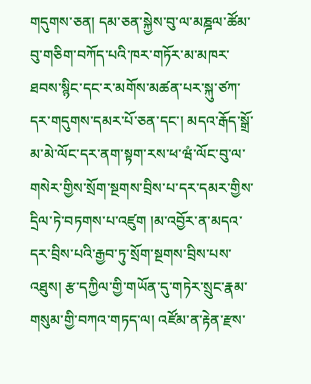གདུགས་ཅན། དམ་ཅན་སྐྱེས་བུ་ལ་མཎྜལ་ཚོམ་བུ་གཅིག་བཀོད་པའི་ཁར་གཏོར་མ་མཁར་ཐབས་སྙིང་དང་ར་མགོས་མཚན་པར་སྐུ་ཙཀ་དར་གདུགས་དམར་པོ་ཅན་དང་། མདའ་རྒོད་སྒྲོ་མ་མེ་ལོང་དར་ནག་སྟག་རས་ཕ་ཝཾ་ལོང་བུ་ལ་གསེར་གྱིས་སྲོག་སྔགས་བྲིས་པ་དར་དམར་གྱིས་དྲིལ་ཏེ་བཏགས་པ་འཛུག །མ་འབྱོར་ན་མདའ་དར་བྲིས་པའི་རྒྱབ་ཏུ་སྲོག་སྔགས་བྲིས་པས་འཐུས། རྩ་དཀྱིལ་གྱི་གཡོན་དུ་གཏེར་སྲུང་རྣམ་གསུམ་གྱི་བཀའ་གཏད་ལ། འཛོམ་ན་རྟེན་རྫས་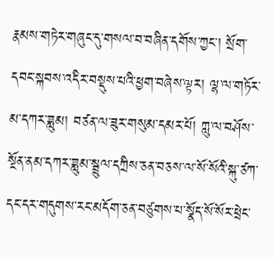རྣམས་གཏེར་གཞུང་དུ་གསལ་བ་བཞིན་དགོས་ཀྱང་། སྲོག་དབང་སྐབས་འདིར་བསྡུས་པའི་ཕྱག་བཞེས་ལྟར། ལྷ་ལ་གཏོར་མ་དཀར་ཟླུམ། བཙན་ལ་ཟུར་གསུམ་དམར་པོ། ཀླུ་ལ་བཤོས་སྔོན་ནམ་དཀར་ཟླུམ་སྦྲུལ་དཀྲིས་ཅན་བཅས་ལ་སོ་སོའི་སྐུ་ཙཀ་དང་དར་གདུགས་རང་མདོག་ཅན་བཙུགས་པ་སྣོད་སོ་སོར་ཕྲེང་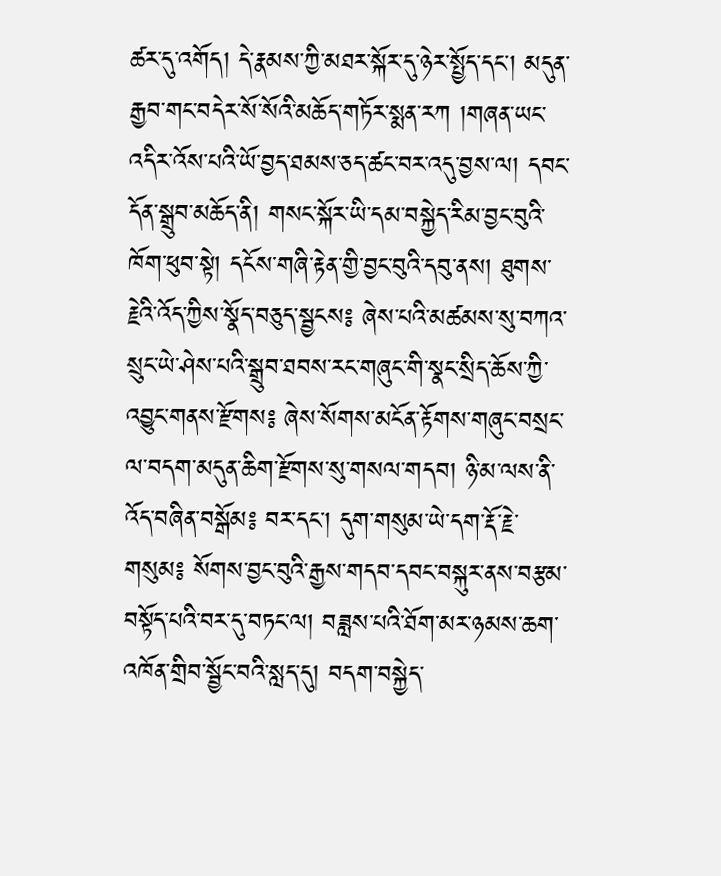ཚར་དུ་འགོད། དེ་རྣམས་ཀྱི་མཐར་སྐོར་དུ་ཉེར་སྤྱོད་དང་། མདུན་རྒྱབ་གང་བདེར་སོ་སོའི་མཆོད་གཏོར་སྨན་རཀ །གཞན་ཡང་འདིར་འོས་པའི་ཡོ་བྱད་ཐམས་ཅད་ཚང་བར་འདུ་བྱས་ལ། དབང་དོན་སྒྲུབ་མཆོད་ནི། གསང་སྐོར་ཡི་དམ་བསྐྱེད་རིམ་བྱང་བུའི་ཁོག་ཕུབ་སྟེ། དངོས་གཞི་རྟེན་གྱི་བྱང་བུའི་དབུ་ནས། ཐུགས་རྗེའི་འོད་ཀྱིས་སྣོད་བཅུད་སྦྱངས༔ ཞེས་པའི་མཚམས་སུ་བཀའ་སྲུང་ཡེ་ཤེས་པའི་སྒྲུབ་ཐབས་རང་གཞུང་གི་སྣང་སྲིད་ཆོས་ཀྱི་འབྱུང་གནས་རྫོགས༔ ཞེས་སོགས་མངོན་རྟོགས་གཞུང་བསྲང་ལ་བདག་མདུན་ཆིག་རྫོགས་སུ་གསལ་གདབ། ཉི་མ་ལས་ནི་འོད་བཞིན་བསྒོམ༔ བར་དང་། དུག་གསུམ་ཡེ་དག་རྡོ་རྗེ་གསུམ༔ སོགས་བྱང་བུའི་རྒྱས་གདབ་དབང་བསྐུར་ནས་བརྩམ་བསྟོད་པའི་བར་དུ་བཏང་ལ། བཟླས་པའི་ཐོག་མར་ཉམས་ཆག་འཁོན་གྲིབ་སྦྱོང་བའི་སླད་དུ། བདག་བསྐྱེད་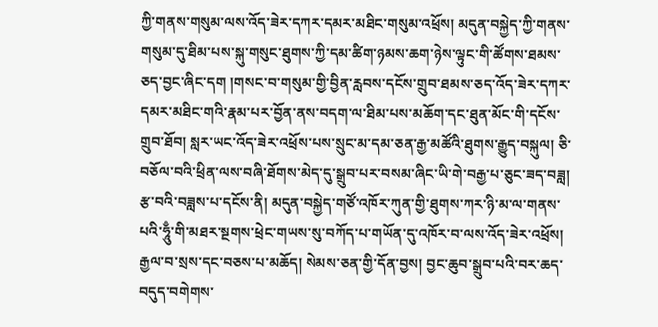ཀྱི་གནས་གསུམ་ལས་འོད་ཟེར་དཀར་དམར་མཐིང་གསུམ་འཕྲོས། མདུན་བསྐྱེད་ཀྱི་གནས་གསུམ་དུ་ཐིམ་པས་སྐུ་གསུང་ཐུགས་ཀྱི་དམ་ཚིག་ཉམས་ཆག་ཉེས་ལྟུང་གི་ཚོགས་ཐམས་ཅད་བྱང་ཞིང་དག །གསང་བ་གསུམ་གྱི་བྱིན་རླབས་དངོས་གྲུབ་ཐམས་ཅད་འོད་ཟེར་དཀར་དམར་མཐིང་གའི་རྣམ་པར་བྱོན་ནས་བདག་ལ་ཐིམ་པས་མཆོག་དང་ཐུན་མོང་གི་དངོས་གྲུབ་ཐོབ། སླར་ཡང་འོད་ཟེར་འཕྲོས་པས་སྲུང་མ་དམ་ཅན་རྒྱ་མཚོའི་ཐུགས་རྒྱུད་བསྐུལ། ཅི་བཅོལ་བའི་ཕྲིན་ལས་བཞི་ཐོགས་མེད་དུ་སྒྲུབ་པར་བསམ་ཞིང་ཡི་གེ་བརྒྱ་པ་ཅུང་ཟད་བཟླ། རྩ་བའི་བཟླས་པ་དངོས་ནི། མདུན་བསྐྱེད་གཙོ་འཁོར་ཀུན་གྱི་ཐུགས་ཀར་ཉི་མ་ལ་གནས་པའི་ཧཱུྃ་གི་མཐར་སྔགས་ཕྲེང་གཡས་སུ་བཀོད་པ་གཡོན་དུ་འཁོར་བ་ལས་འོད་ཟེར་འཕྲོས། རྒྱལ་བ་སྲས་དང་བཅས་པ་མཆོད། སེམས་ཅན་གྱི་དོན་བྱས། བྱང་ཆུབ་སྒྲུབ་པའི་བར་ཆད་བདུད་བགེགས་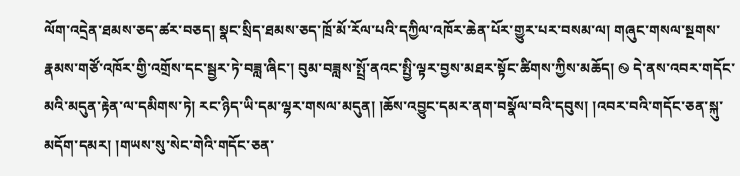ལོག་འདྲེན་ཐམས་ཅད་ཚར་བཅད། སྣང་སྲིད་ཐམས་ཅད་ཁྲོ་མོ་རོལ་པའི་དཀྱིལ་འཁོར་ཆེན་པོར་གྱུར་པར་བསམ་ལ། གཞུང་གསལ་སྔགས་རྣམས་གཙོ་འཁོར་གྱི་འགྲོས་དང་སྦྱར་ཏེ་བཟླ་ཞིང་། བུམ་བཟླས་སྤྲོ་ནའང་སྤྱི་ལྟར་བྱས་མཐར་སྟོང་ཚིགས་ཀྱིས་མཆོད། ࿊ དེ་ནས་འབར་གདོང་མའི་མདུན་རྟེན་ལ་དམིགས་ཏེ། རང་ཉིད་ཡི་དམ་ལྷར་གསལ་མདུན། །ཆོས་འབྱུང་དམར་ནག་བསྣོལ་བའི་དབུས། །འབར་བའི་གདོང་ཅན་སྐུ་མདོག་དམར། །གཡས་སུ་སེང་གེའི་གདོང་ཅན་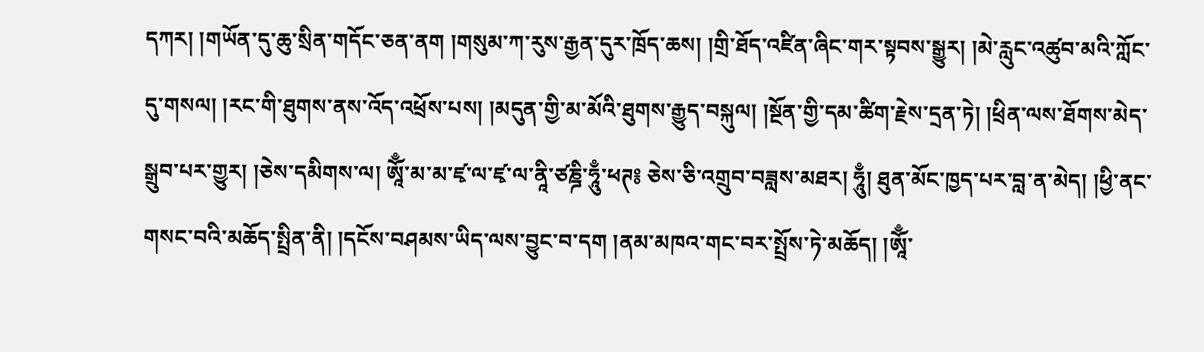དཀར། །གཡོན་དུ་ཆུ་སྲིན་གདོང་ཅན་ནག །གསུམ་ཀ་རུས་རྒྱན་དུར་ཁྲོད་ཆས། །གྲི་ཐོད་འཛིན་ཞིང་གར་སྟབས་སྒྱུར། །མེ་རླུང་འཚུབ་མའི་ཀློང་དུ་གསལ། །རང་གི་ཐུགས་ནས་འོད་འཕྲོས་པས། །མདུན་གྱི་མ་མོའི་ཐུགས་རྒྱུད་བསྐུལ། །སྔོན་གྱི་དམ་ཚིག་རྗེས་དྲན་ཏེ། །ཕྲིན་ལས་ཐོགས་མེད་སྒྲུབ་པར་གྱུར། །ཅེས་དམིགས་ལ། ཨཱོྃ་མ་མ་ཛྭ་ལ་ཛྭ་ལ་ནཱི་ཙཎྜི་ཧཱུྃ་ཕཊ༔ ཅེས་ཅི་འགྲུབ་བཟླས་མཐར། ཧཱུྃ། ཐུན་མོང་ཁྱད་པར་བླ་ན་མེད། །ཕྱི་ནང་གསང་བའི་མཆོད་སྤྲིན་ནི། །དངོས་བཤམས་ཡིད་ལས་བྱུང་བ་དག །ནམ་མཁའ་གང་བར་སྤྲོས་ཏེ་མཆོད། །ཨཱོྃ་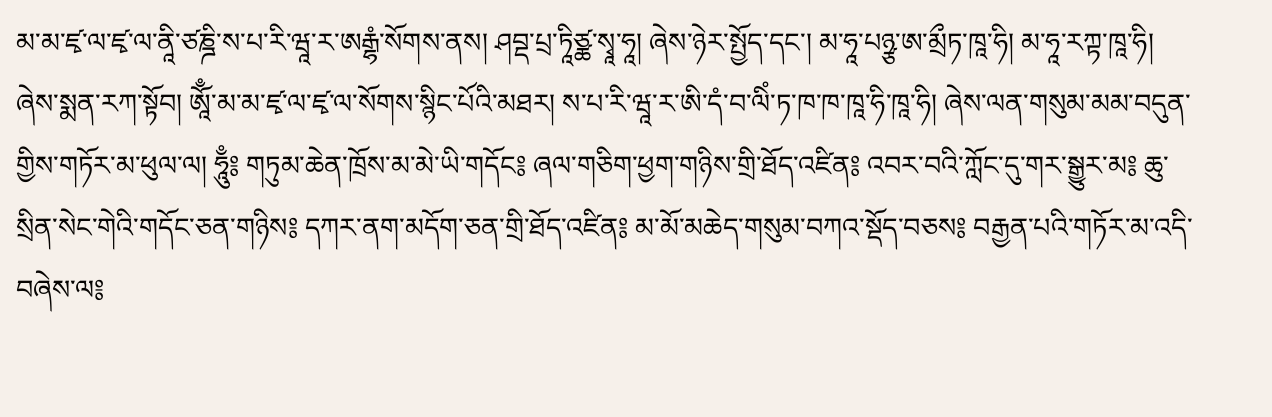མ་མ་ཛྭ་ལ་ཛྭ་ལ་ནཱི་ཙཎྜི་ས་པ་རི་ཝཱ་ར་ཨརྒྷཾ་སོགས་ནས། ཤབྡ་པྲ་ཏཱིཙྪ་སྭཱ་ཧཱ། ཞེས་ཉེར་སྤྱོད་དང་། མ་ཧཱ་པཉྩ་ཨ་མྲྀཏ་ཁཱ་ཧི། མ་ཧཱ་རཀྟ་ཁཱ་ཧི། ཞེས་སྨན་རཀ་སྟོབ། ཨཱོྃ་མ་མ་ཛྭ་ལ་ཛྭ་ལ་སོགས་སྙིང་པོའི་མཐར། ས་པ་རི་ཝཱ་ར་ཨི་དཾ་བ་ལིཾ་ཏ་ཁ་ཁ་ཁཱ་ཧི་ཁཱ་ཧི། ཞེས་ལན་གསུམ་མམ་བདུན་གྱིས་གཏོར་མ་ཕུལ་ལ། ཧཱུྃ༔ གཏུམ་ཆེན་ཁྲོས་མ་མེ་ཡི་གདོང༔ ཞལ་གཅིག་ཕྱག་གཉིས་གྲི་ཐོད་འཛིན༔ འབར་བའི་ཀློང་དུ་གར་སྒྱུར་མ༔ ཆུ་སྲིན་སེང་གེའི་གདོང་ཅན་གཉིས༔ དཀར་ནག་མདོག་ཅན་གྲི་ཐོད་འཛིན༔ མ་མོ་མཆེད་གསུམ་བཀའ་སྡོད་བཅས༔ བརྒྱན་པའི་གཏོར་མ་འདི་བཞེས་ལ༔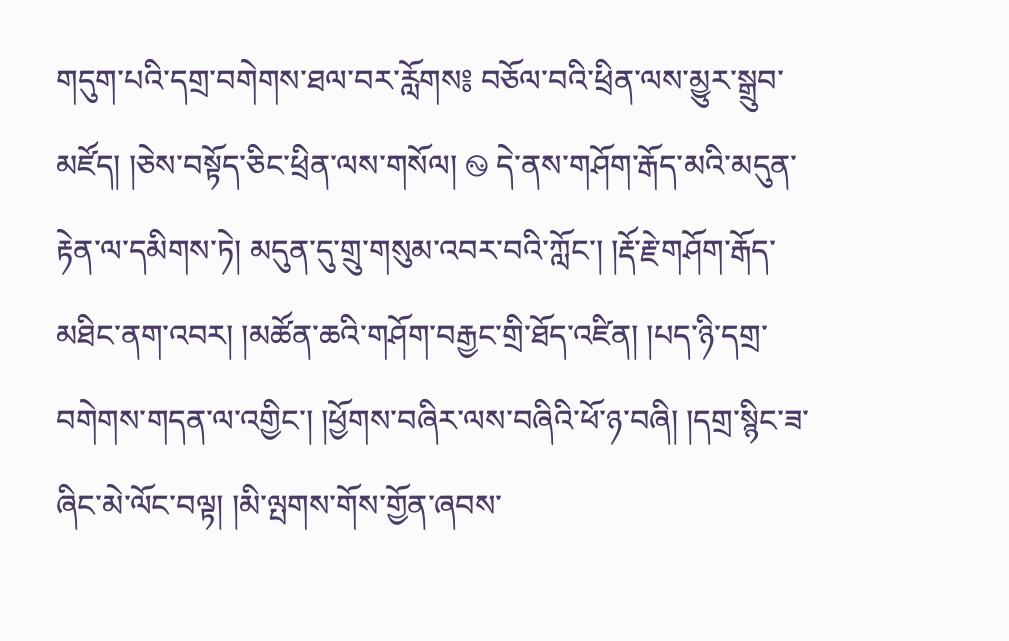གདུག་པའི་དགྲ་བགེགས་ཐལ་བར་རློགས༔ བཅོལ་བའི་ཕྲིན་ལས་མྱུར་སྒྲུབ་མཛོད། །ཅེས་བསྟོད་ཅིང་ཕྲིན་ལས་གསོལ། ࿊ དེ་ནས་གཤོག་རྒོད་མའི་མདུན་རྟེན་ལ་དམིགས་ཏེ། མདུན་དུ་གྲུ་གསུམ་འབར་བའི་ཀློང་། །རྡོ་རྗེ་གཤོག་རྒོད་མཐིང་ནག་འབར། །མཚོན་ཆའི་གཤོག་བརྒྱང་གྲི་ཐོད་འཛིན། །པད་ཉི་དགྲ་བགེགས་གདན་ལ་འགྱིང་། །ཕྱོགས་བཞིར་ལས་བཞིའི་ཕོ་ཉ་བཞི། །དགྲ་སྙིང་ཟ་ཞིང་མེ་ལོང་བལྟ། །མི་ལྤགས་གོས་གྱོན་ཞབས་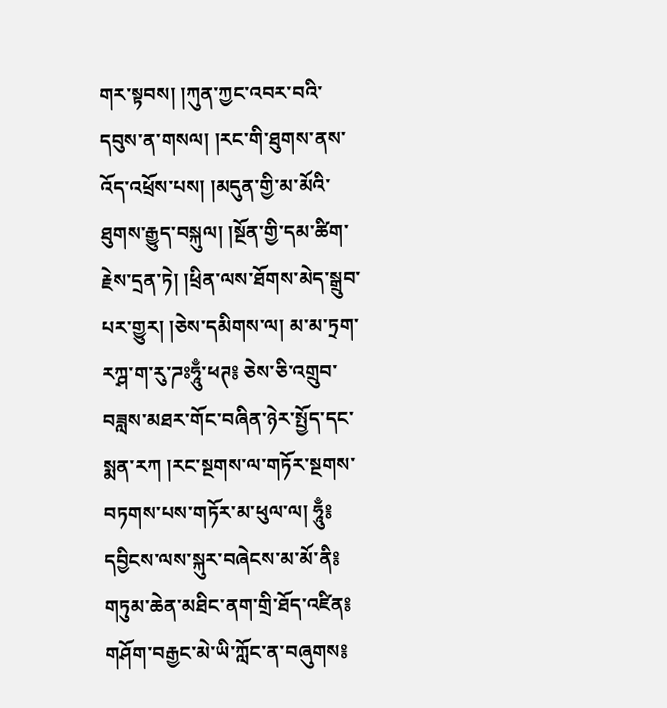གར་སྟབས། །ཀུན་ཀྱང་འབར་བའི་དབུས་ན་གསལ། །རང་གི་ཐུགས་ནས་འོད་འཕྲོས་པས། །མདུན་གྱི་མ་མོའི་ཐུགས་རྒྱུད་བསྐུལ། །སྔོན་གྱི་དམ་ཚིག་རྗེས་དྲན་ཏེ། །ཕྲིན་ལས་ཐོགས་མེད་སྒྲུབ་པར་གྱུར། །ཅེས་དམིགས་ལ། མ་མ་ཏྲག་རཀྴ་ག་རུ་ཌཿཧཱུྃ་ཕཊ༔ ཅེས་ཅི་འགྲུབ་བཟླས་མཐར་གོང་བཞིན་ཉེར་སྤྱོད་དང་སྨན་རཀ །རང་སྔགས་ལ་གཏོར་སྔགས་བཏགས་པས་གཏོར་མ་ཕུལ་ལ། ཧཱུྃ༔ དབྱིངས་ལས་སྐུར་བཞེངས་མ་མོ་ནི༔ གཏུམ་ཆེན་མཐིང་ནག་གྲི་ཐོད་འཛིན༔ གཤོག་བརྒྱང་མེ་ཡི་ཀློང་ན་བཞུགས༔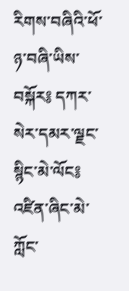རིགས་བཞིའི་ཕོ་ཉ་བཞི་ཡིས་བསྐོར༔ དཀར་སེར་དམར་ལྗང་སྙིང་མེ་ལོང༔ འཛིན་ཞིང་མེ་ཀློང་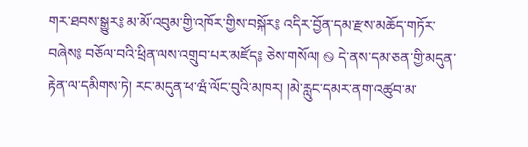གར་ཐབས་སྒྱུར༔ མ་མོ་འབུམ་གྱི་འཁོར་གྱིས་བསྐོར༔ འདིར་བྱོན་དམ་རྫས་མཆོད་གཏོར་བཞེས༔ བཅོལ་བའི་ཕྲིན་ལས་འགྲུབ་པར་མཛོད༔ ཅེས་གསོལ། ࿊ དེ་ནས་དམ་ཅན་གྱི་མདུན་རྟེན་ལ་དམིགས་ཏེ། རང་མདུན་ཕ་ཝཾ་ལོང་བུའི་མཁར། །མེ་རླུང་དམར་ནག་འཚུབ་མ་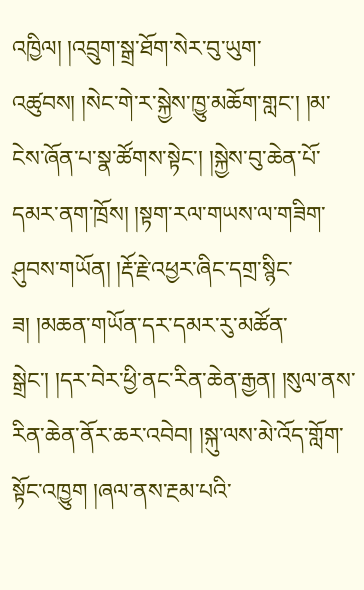འཁྱིལ། །འབྲུག་སྒྲ་ཐོག་སེར་བུ་ཡུག་འཚུབས། །སེང་གེ་ར་སྐྱེས་ཁྱུ་མཆོག་གླང་། །མ་ངེས་ཞོན་པ་སྣ་ཚོགས་སྟེང་། །སྐྱེས་བུ་ཆེན་པོ་དམར་ནག་ཁྲོས། །སྟག་རལ་གཡས་ལ་གཟིག་ཤུབས་གཡོན། །རྡོ་རྗེ་འཕྱར་ཞིང་དགྲ་སྙིང་ཟ། །མཆན་གཡོན་དར་དམར་རུ་མཚོན་སྒྲེང་། །དར་བེར་ཕྱི་ནང་རིན་ཆེན་རྒྱན། །སུལ་ནས་རིན་ཆེན་ནོར་ཆར་འབེབ། །སྐུ་ལས་མེ་འོད་གློག་སྟོང་འཁྱུག །ཞལ་ནས་རྔམ་པའི་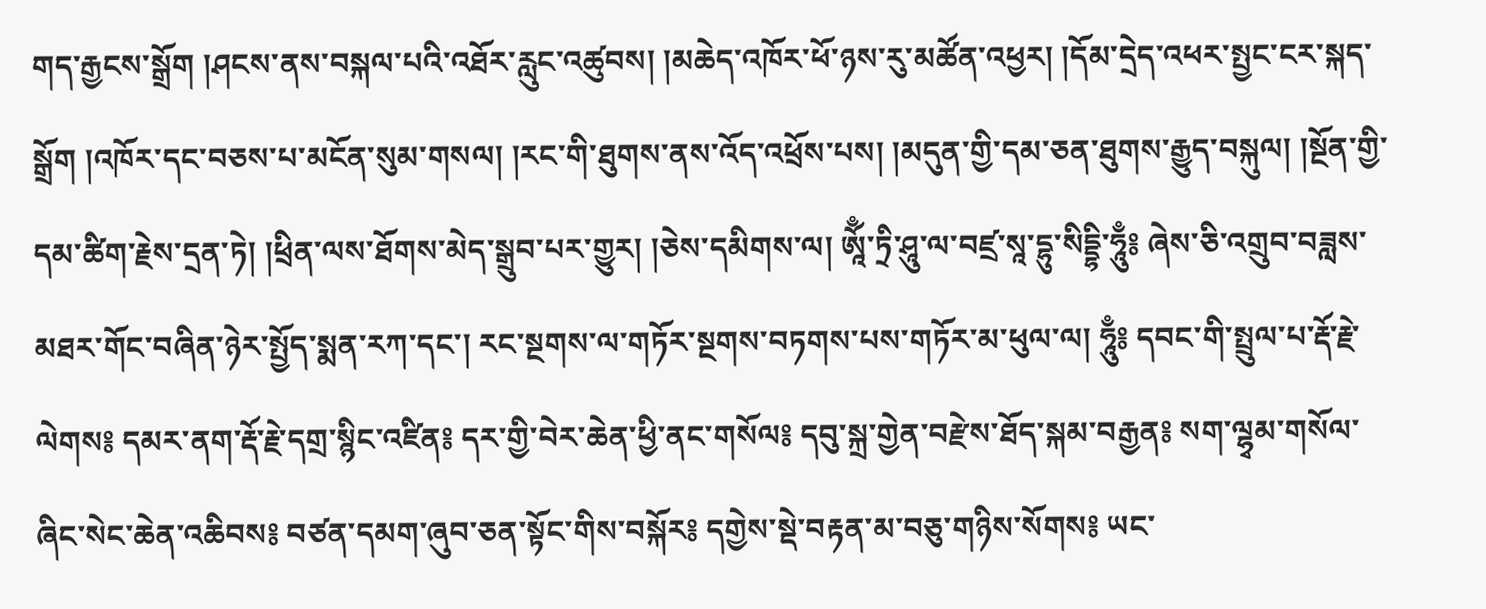གད་རྒྱངས་སྒྲོག །ཤངས་ནས་བསྐལ་པའི་འཐོར་རླུང་འཚུབས། །མཆེད་འཁོར་ཕོ་ཉས་རུ་མཚོན་འཕྱར། །དོམ་དྲེད་འཕར་སྤྱང་ངར་སྐད་སྒྲོག །འཁོར་དང་བཅས་པ་མངོན་སུམ་གསལ། །རང་གི་ཐུགས་ནས་འོད་འཕྲོས་པས། །མདུན་གྱི་དམ་ཅན་ཐུགས་རྒྱུད་བསྐུལ། །སྔོན་གྱི་དམ་ཚིག་རྗེས་དྲན་ཏེ། །ཕྲིན་ལས་ཐོགས་མེད་སྒྲུབ་པར་གྱུར། །ཅེས་དམིགས་ལ། ཨཱོྃ་ཏྲི་ཤཱུ་ལ་བཛྲ་སཱ་དྷུ་སིདྡྷི་ཧཱུྃ༔ ཞེས་ཅི་འགྲུབ་བཟླས་མཐར་གོང་བཞིན་ཉེར་སྤྱོད་སྨན་རཀ་དང་། རང་སྔགས་ལ་གཏོར་སྔགས་བཏགས་པས་གཏོར་མ་ཕུལ་ལ། ཧཱུྃ༔ དབང་གི་སྤྲུལ་པ་རྡོ་རྗེ་ལེགས༔ དམར་ནག་རྡོ་རྗེ་དགྲ་སྙིང་འཛིན༔ དར་གྱི་བེར་ཆེན་ཕྱི་ནང་གསོལ༔ དབུ་སྐྲ་གྱེན་བརྫེས་ཐོད་སྐམ་བརྒྱན༔ སག་ལྷྭམ་གསོལ་ཞིང་སེང་ཆེན་འཆིབས༔ བཙན་དམག་ཞུབ་ཅན་སྟོང་གིས་བསྐོར༔ དགྱེས་སྡེ་བརྟན་མ་བཅུ་གཉིས་སོགས༔ ཡང་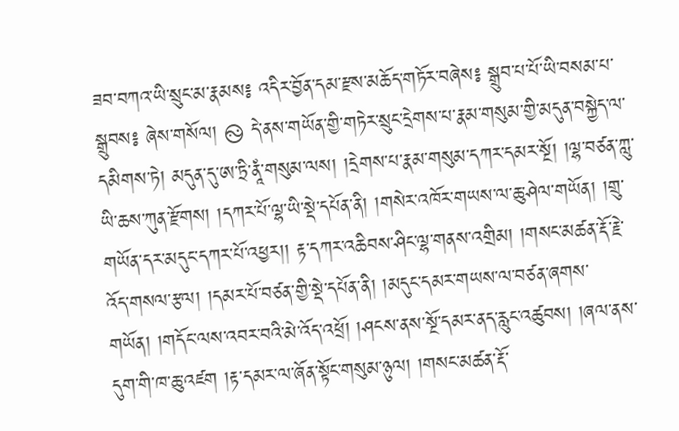ཟབ་བཀའ་ཡི་སྲུང་མ་རྣམས༔ འདིར་བྱོན་དམ་རྫས་མཆོད་གཏོར་བཞེས༔ སྒྲུབ་པ་པོ་ཡི་བསམ་པ་སྒྲུབས༔ ཞེས་གསོལ། ࿊ དེ་ནས་གཡོན་གྱི་གཏེར་སྲུང་དྲེགས་པ་རྣམ་གསུམ་གྱི་མདུན་བསྐྱེད་ལ་དམིགས་ཏེ། མདུན་དུ་ཨ་ཏྲི་ནཱཾ་གསུམ་ལས། །དྲེགས་པ་རྣམ་གསུམ་དཀར་དམར་སྔོ། །ལྷ་བཙན་ཀླུ་ཡི་ཆས་ཀུན་རྫོགས། །དཀར་པོ་ལྷ་ཡི་སྡེ་དཔོན་ནི། །གསེར་འཁོར་གཡས་ལ་ཆུ་ཤེལ་གཡོན། །གྲུ་གཡོན་དར་མདུང་དཀར་པོ་འཕྱར།། རྟ་དཀར་འཆིབས་ཤིང་ལྷ་གནས་འགྲིམ། །གསང་མཚན་རྡོ་རྗེ་འོད་གསལ་རྩལ། །དམར་པོ་བཙན་གྱི་སྡེ་དཔོན་ནི། །མདུང་དམར་གཡས་ལ་བཙན་ཞགས་གཡོན། །གདོང་ལས་འབར་བའི་མེ་འོད་འཕྲོ། །ཤངས་ནས་སྔོ་དམར་ནད་རླུང་འཚུབས། །ཞལ་ནས་དུག་གི་ཁ་ཆུ་འཛག །རྟ་དམར་ལ་ཞོན་སྟོང་གསུམ་ཉུལ། །གསང་མཚན་རྡོ་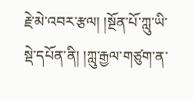རྗེ་མེ་འབར་རྩལ། །སྔོན་པོ་ཀླུ་ཡི་སྡེ་དཔོན་ནི། །ཀླུ་རྒྱལ་གཙུག་ན་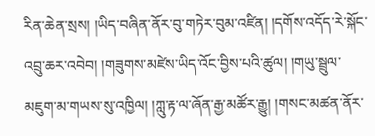རིན་ཆེན་སྲས། །ཡིད་བཞིན་ནོར་བུ་གཏེར་བུམ་འཛིན། །དགོས་འདོད་རེ་སྐོང་འབྲུ་ཆར་འབེབ། །གཟུགས་མཛེས་ཡིད་འོང་བྱིས་པའི་ཚུལ། །གཡུ་སྦྲུལ་མཇུག་མ་གཡས་སུ་འཁྱིལ། །ཀླུ་རྟ་ལ་ཞོན་རྒྱ་མཚོར་རྒྱུ། །གསང་མཚན་ནོར་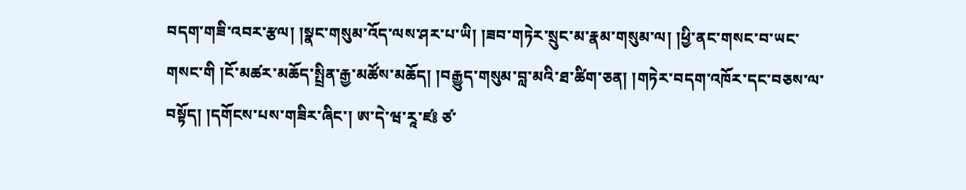བདག་གཟི་འབར་རྩལ། །སྣང་གསུམ་འོད་ལས་ཤར་པ་ཡི། །ཟབ་གཏེར་སྲུང་མ་རྣམ་གསུམ་ལ། །ཕྱི་ནང་གསང་བ་ཡང་གསང་གི །ངོ་མཚར་མཆོད་སྤྲིན་རྒྱ་མཚོས་མཆོད། །བརྒྱུད་གསུམ་བླ་མའི་ཐ་ཚིག་ཅན། །གཏེར་བདག་འཁོར་དང་བཅས་ལ་བསྟོད། །དགོངས་པས་གཟིར་ཞིང་། ཨ་དེ་ཝ་རཱ་ཛ༔ ཙ་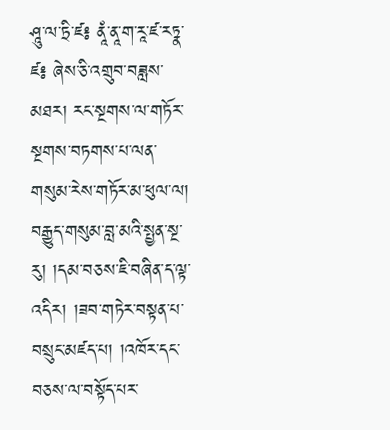ཤཱུ་ལ་ཏྲི་ཛ༔ ནཱཾ་ནཱ་ག་རཱ་ཛ་རཏྣ་ཛ༔ ཞེས་ཅི་འགྲུབ་བཟླས་མཐར། རང་སྔགས་ལ་གཏོར་སྔགས་བཏགས་པ་ལན་གསུམ་རེས་གཏོར་མ་ཕུལ་ལ། བརྒྱུད་གསུམ་བླ་མའི་སྤྱན་སྔ་རུ། །དམ་བཅས་ཇི་བཞིན་ད་ལྟ་འདིར། །ཟབ་གཏེར་བསྟན་པ་བསྲུང་མཛད་པ། །འཁོར་དང་བཅས་ལ་བསྟོད་པར་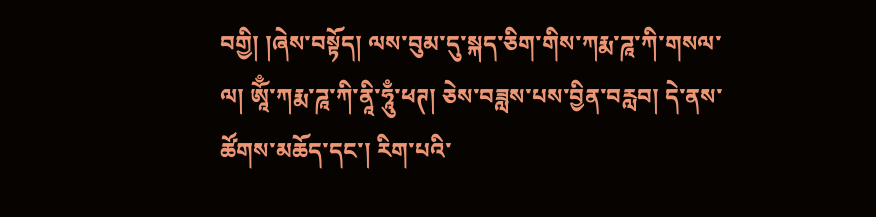བགྱི། །ཞེས་བསྟོད། ལས་བུམ་དུ་སྐད་ཅིག་གིས་ཀརྨ་ཌཱ་ཀི་གསལ་ལ། ཨཱོྃ་ཀརྨ་ཌཱ་ཀི་ནཱི་ཧཱུྃ་ཕཊ། ཅེས་བཟླས་པས་བྱིན་བརླབ། དེ་ནས་ཚོགས་མཆོད་དང་། རིག་པའི་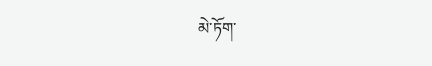མེ་ཏོག་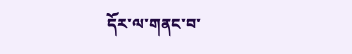དོར་ལ་གནང་བ་